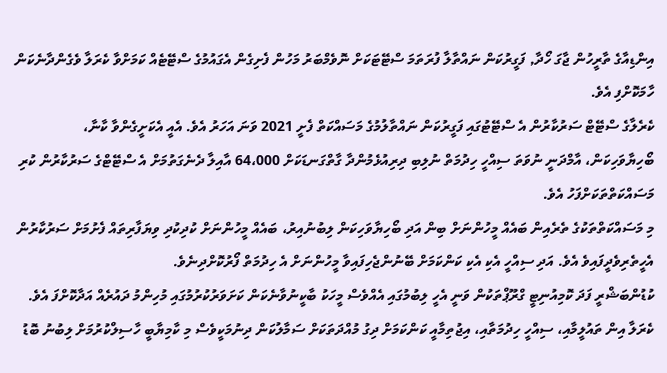އިންޑިއާގެ ތާރީހުން ޖާގަ ހޯދާ, ފަގީރުކަން ނައްތާލާ ފުރަތަމަ ސްޓޭޓަކަށް ނޮވެމްބަރު މަހުން ފެށިގެން އެގައުމުގެ ސްޓޭޓެއް ކަމަށްވާ ކެރަލާ ވެގެންދާނެކަން ހާމަކޮށްފި އެވެ.
ކެރެލާގެ ސްޓޭޓް ސަރުކާރުން އެ ސްޓޭޓުގައި ފަގީރުކަން ނައްތާލުމުގެ މަސައްކަތް ފެށީ 2021 ވަނަ އަހަރު އެވެ. އެއީ އެކަށީގެންވާ ކާނާ، ބޯހިޔާވަހިކަން، އާމްދަނީ ނުވަތަ ސިއްހީ ހިދުމަތް ނުލިބި ދިރިއުޅެމުންދާ ގާތްގަނޑަކަށް 64،000 އާއިލާ ދެނެގަތުމަށް އެ ސްޓޭޓްގެ ސަރުކާރުން ކުރި މަސައްކަތްތަކަށްފަހު އެވެ.
މި މަސައްކަތްތަކުގެ ތެރެއިން ބައެއް މީހުންނަށް ބިން އަދި ބޯހިޔާވަހިކަން ލިބުނުއިރު، ބައެއް މީހުންނަށް ކުދިކުދި ވިޔަފާރިތައް ފެށުމަށް ސަރުކާރުން އެހީތެރިވެދީފައިވެ އެވެ. އަދި ސިއްހީ އެކި އެކި ކަންކަމަށް ބޭނުންޖެހިފައިވާ މީހުންނަށް އެ ހިދުމަތް ފޯރުކޮށްދިނެވެ.
ކުޑުންބަޝްރީ ފަދަ ކޮމިއުނިޓީ ގްރޫޕްތަކުން ވަނީ އެހީ ލިބުމުގައި އެއްވެސް މީހަކު ބާކީނުވާނެކަން ކަށަވަރުކުރުމުގައި މުހިންމު ދައުރެއް އަދާކޮށްފަ އެވެ. ކެރަލާ އިން ތައުލީމާއި، ސިއްހީ ހިދުމަތާއި، އިޖުތިމާއީ ކަންކަމަށް ދިގު މުއްދަތަކަށް ސަމާލުކަން ދިނުމަކީވެސް މި ކާމިޔާބީ ހާސިލްކުރުމަށް ލިބުނު ބޮޑު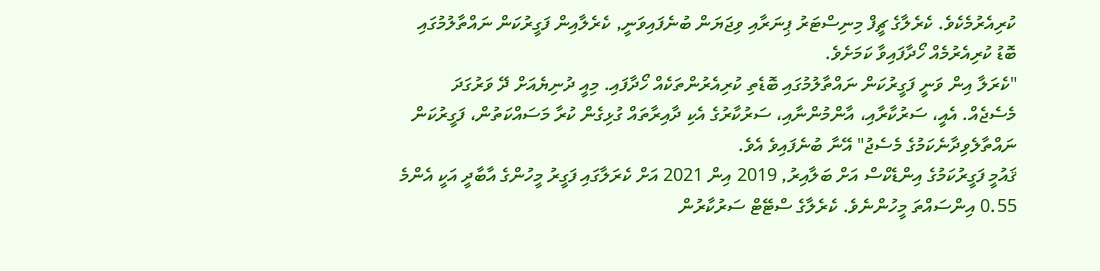ކުރިއެރުމެކެވެ. ކެރެލާގެ ޗީފް މިނިސްޓަރު ޕިނަރާއި ވިޖަޔަން ބުނެފައިވަނީ, ކެރެލާއިން ފަގީރުކަން ނައްތާލުމުގައި ބޮޑު ކުރިއެރުމެއް ހޯދާފައިވާ ކަމަށެވެ.
"ކެރަލާ އިން ވަނީ ފަގީރުކަން ނައްތާލުމުގައި ބޮޑެތި ކުރިއެރުންތަކެއް ހޯދާފައި. މިއީ ދުނިޔެއަށް ދޭ ވަރުގަދަ މެސެޖެއް. އެއީ، ސަރުކާރާއި، އާންމުންނާއި، ސަރުކާރުގެ އެކި ދާއިރާތައް ގުޅިގެން ކުރާ މަސައްކަތުން، ފަގީރުކަން ނައްތާލެވިދާނެކަމުގެ މެސެޖު" އޭނާ ބުނެފައިވެ އެވެ.
ޤައުމީ ފަގީރުކަމުގެ އިންޑެކްސް އަށް ބަލާއިރު, 2019 އިން 2021 އަށް ކެރަލާގައި ފަގީރު މީހުންގެ އާބާދީ އަކީ އެންމެ 0.55 އިންސައްތަ މީހުންނެވެ. ކެރެލާގެ ސްޓޭޓް ސަރުކާރުން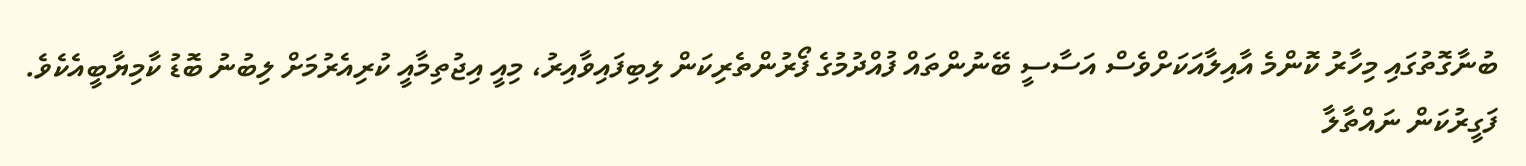ބުނާގޮތުގައި މިހާރު ކޮންމެ އާއިލާއަކަށްވެސް އަސާސީ ބޭނުންތައް ފުއްދުމުގެ ފޯރުންތެރިކަން ލިބިފައިވާއިރު، މިއީ އިޖުތިމާއީ ކުރިއެރުމަށް ލިބުނު ބޮޑު ކާމިޔާބީއެކެވެ.
ފަގީރުކަން ނައްތާލާ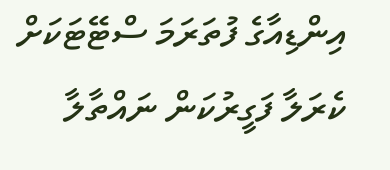އިންޑިއާގެ ފުތަރަމަ ސްޓޭޓަކަށް ކެރަލާ ފަގީރުކަން ނައްތާލާ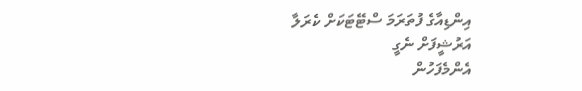އިންޑިއާގެ ފުތަރަމަ ސްޓޭޓަކަށް ކެރަލާ
އަރުޝީފަށް ނެގީ
އެންމެފަހުން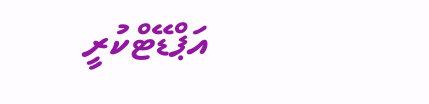އަޕްޑޭޓްކުރީ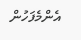އެންމެފަހުން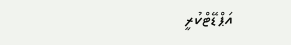އަޕްޑޭޓްކުރީ